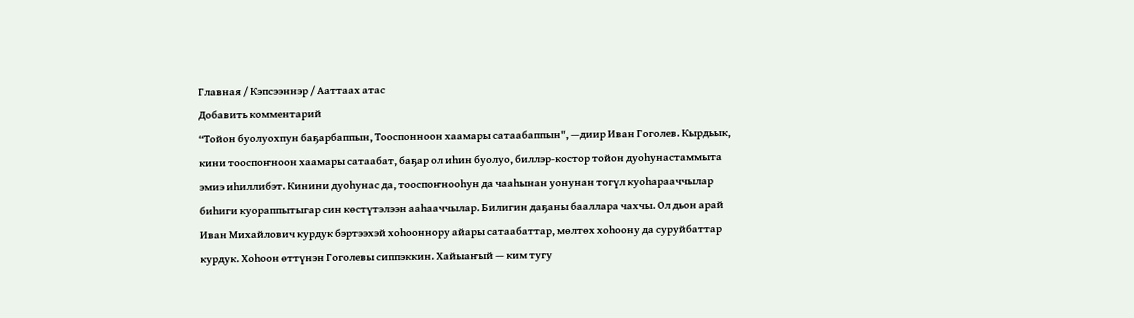Главная / Кэпсээннэр / Ааттаах атас
Добавить комментарий
“Тойон буолуохпун баҕарбаппын, Тооспонноон хаамары сатаабаппын", —диир Иван Гоголев. Кырдьык, кини тооспоҥноон хаамары сатаабат, баҕар ол иһин буолуо, биллэр-костор тойон дуоһунастаммыта эмиэ иһиллибэт. Кинини дуоһунас да, тооспоҥнооһун да чааһынан уонунан тогүл куоһарааччылар биһиги куораппытыгар син көстүтэлээн ааһааччылар. Билигин даҕаны бааллара чахчы. Ол дьон арай Иван Михайлович курдук бэртээхэй хоһооннору айары сатаабаттар, мөлтөх хоһоону да суруйбаттар курдук. Хоһоон өттүнэн Гоголевы сиппэккин. Хайыаҥый — ким тугу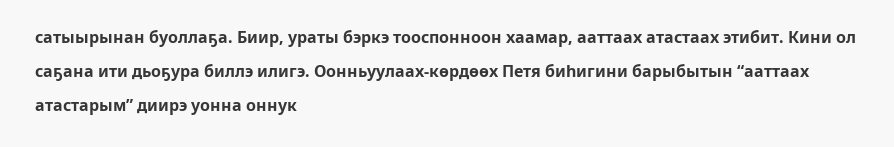сатыырынан буоллаҕа. Биир, ураты бэркэ тооспонноон хаамар, ааттаах атастаах этибит. Кини ол саҕана ити дьоҕура биллэ илигэ. Оонньуулаах-көрдөөх Петя биһигини барыбытын “ааттаах атастарым” диирэ уонна оннук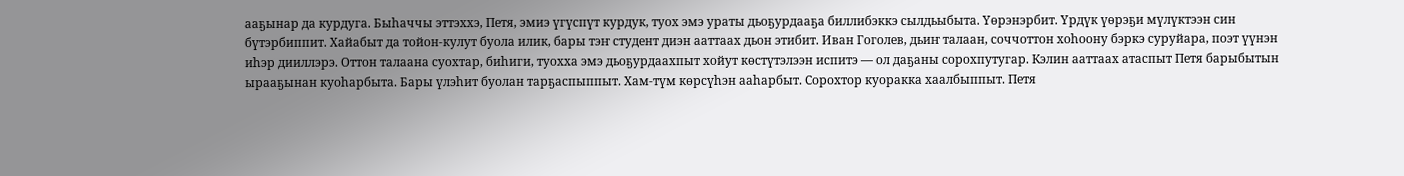ааҕынар да курдуга. Быһаччы эттэххэ, Петя, эмиэ үгүспүт курдук, туох эмэ ураты дьоҕурдааҕа биллибэккэ сылдьыбыта. Үөрэнэрбит. Үрдүк үөрэҕи мүлүктээн син бүтэрбиппит. Хайабыт да тойон-кулут буола илик, бары тэҥ студент диэн ааттаах дьон этибит. Иван Гоголев, дьиҥ талаан, соччоттон хоһоону бэркэ суруйара, поэт үүнэн иһэр дииллэрэ. Оттон талаана суохтар, биһиги, туохха эмэ дьоҕурдаахпыт хойут көстүтэлээн испитэ — ол даҕаны сорохпутугар. Кэлин ааттаах атаспыт Петя барыбытын ырааҕынан куоһарбыта. Бары үлэһит буолан тарҕаспыппыт. Хам-түм көрсүһэн ааһарбыт. Сорохтор куоракка хаалбыппыт. Петя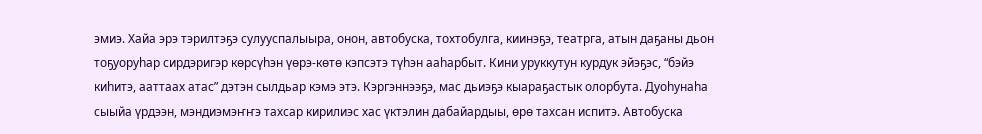эмиэ. Хайа эрэ тэрилтэҕэ сулууспалыыра, онон, автобуска, тохтобулга, киинэҕэ, театрга, атын даҕаны дьон тоҕуоруһар сирдэригэр көрсүһэн үөрэ-көтө кэпсэтэ түһэн ааһарбыт. Кини уруккутун курдук эйэҕэс, “бэйэ киһитэ, ааттаах атас” дэтэн сылдьар кэмэ этэ. Кэргэннээҕэ, мас дьиэҕэ кыараҕастык олорбута. Дуоһунаһа сыыйа үрдээн, мэндиэмэҥҥэ тахсар кирилиэс хас үктэлин дабайардыы, өрө тахсан испитэ. Автобуска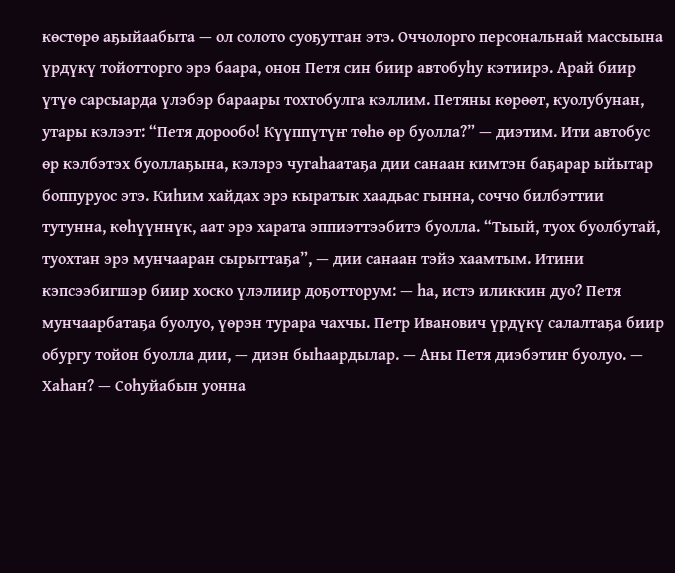көстөрө аҕыйаабыта — ол солото суоҕутган этэ. Оччолорго персональнай массыына үрдүкү тойотторго эрэ баара, онон Петя син биир автобуһу кэтиирэ. Арай биир үтүө сарсыарда үлэбэр бараары тохтобулга кэллим. Петяны көрөөт, куолубунан, утары кэлээт: “Петя дорообо! Күүппүтүҥ төһө өр буолла?” — диэтим. Ити автобус өр кэлбэтэх буоллаҕына, кэлэрэ чугаһаатаҕа дии санаан кимтэн баҕарар ыйытар боппуруос этэ. Киһим хайдах эрэ кыратык хаадьас гынна, соччо билбэттии тутунна, көһүүннүк, аат эрэ харата эппиэттээбитэ буолла. “Тыый, туох буолбутай, туохтан эрэ мунчааран сырыттаҕа”, — дии санаан тэйэ хаамтым. Итини кэпсээбигшэр биир хоско үлэлиир доҕотторум: — һа, истэ иликкин дуо? Петя мунчаарбатаҕа буолуо, үөрэн турара чахчы. Петр Иванович үрдүкү салалтаҕа биир
обургу тойон буолла дии, — диэн быһаардылар. — Аны Петя диэбэтиҥ буолуо. — Хаһан? — Соһуйабын уонна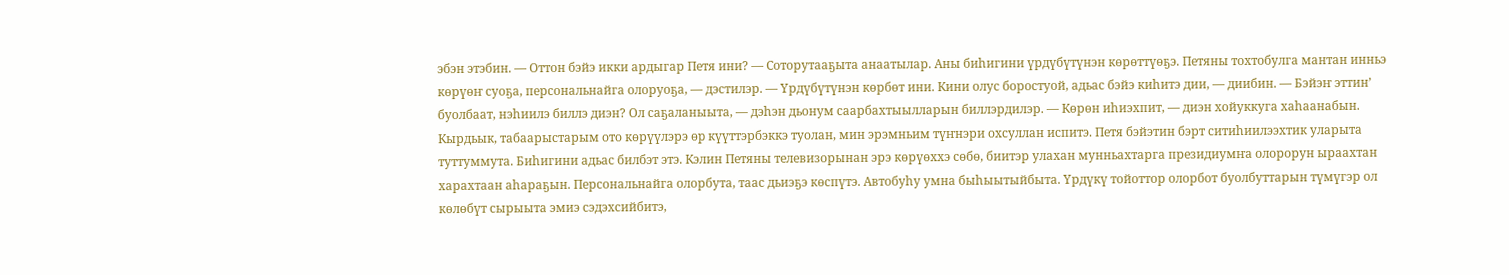эбэн этэбин. — Оттон бэйэ икки ардыгар Петя ини? — Соторутааҕыта анаатылар. Аны биһигини үрдүбүтүнэн көрөттүөҕэ. Петяны тохтобулга мантан инньэ көрүөҥ суоҕа, персональнайга олоруоҕа, — дэстилэр. — Үрдүбүтүнэн көрбөт ини. Кини олус боростуой, адьас бэйэ киһитэ дии, — диибин. — Бэйэҥ эттин’ буолбаат, нэһиилэ биллэ диэн? Ол саҕаланыыта, — дэһэн дьонум саарбахтыылларын биллэрдилэр. — Көрөн иһиэхпит, — диэн хойуккуга хаһаанабын. Кырдьык, табаарыстарым ото көрүүлэрэ өp күүттэрбэккэ туолан, мин эрэмньим түҥнэри охсуллан испитэ. Петя бэйэтин бэрт ситиһиилээхтик уларыта туттуммута. Биһигини адьас билбэт этэ. Кэлин Петяны телевизорынан эрэ көрүөххэ сөбө, биитэр улахан мунньахтарга президиумҥа олорорун ыраахтан харахтаан аһараҕын. Персональнайга олорбута, таас дьиэҕэ көспүтэ. Автобуһу умна быһыытыйбыта. Үрдүкү тойоттор олорбот буолбуттарын түмүгэр ол көлөбүт сырыыта эмиэ сэдэхсийбитэ,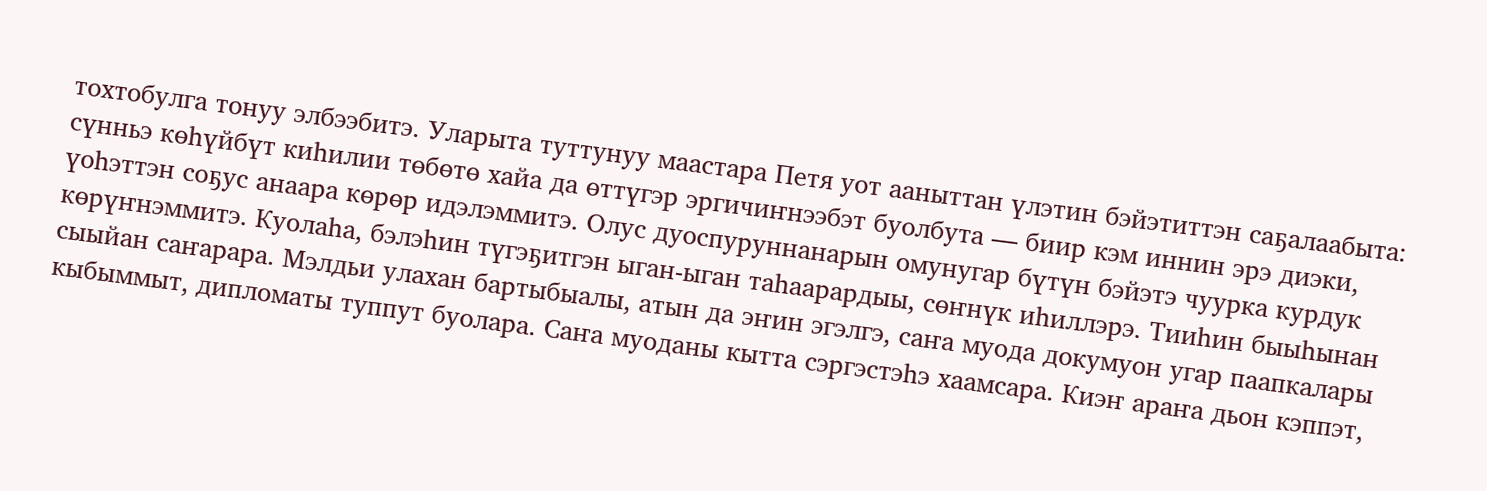тохтобулга тонуу элбээбитэ. Уларыта туттунуу маастара Петя уот ааныттан үлэтин бэйэтиттэн саҕалаабыта: сүнньэ көһүйбүт киһилии төбөтө хайа да өттүгэр эргичиҥнээбэт буолбута — биир кэм иннин эрэ диэки, үоһэттэн соҕус анаара көрөр идэлэммитэ. Олус дуоспуруннанарын омунугар бүтүн бэйэтэ чуурка курдук көрүҥнэммитэ. Куолаһа, бэлэһин түгэҕитгэн ыган-ыган таһаарардыы, сөҥнүк иһиллэрэ. Тииһин быыһынан сыыйан саҥарара. Мэлдьи улахан бартыбыалы, атын да эҥин эгэлгэ, саҥа муода докумуон угар паапкалары кыбыммыт, дипломаты туппут буолара. Саҥа муоданы кытта сэргэстэһэ хаамсара. Киэҥ араҥа дьон кэппэт,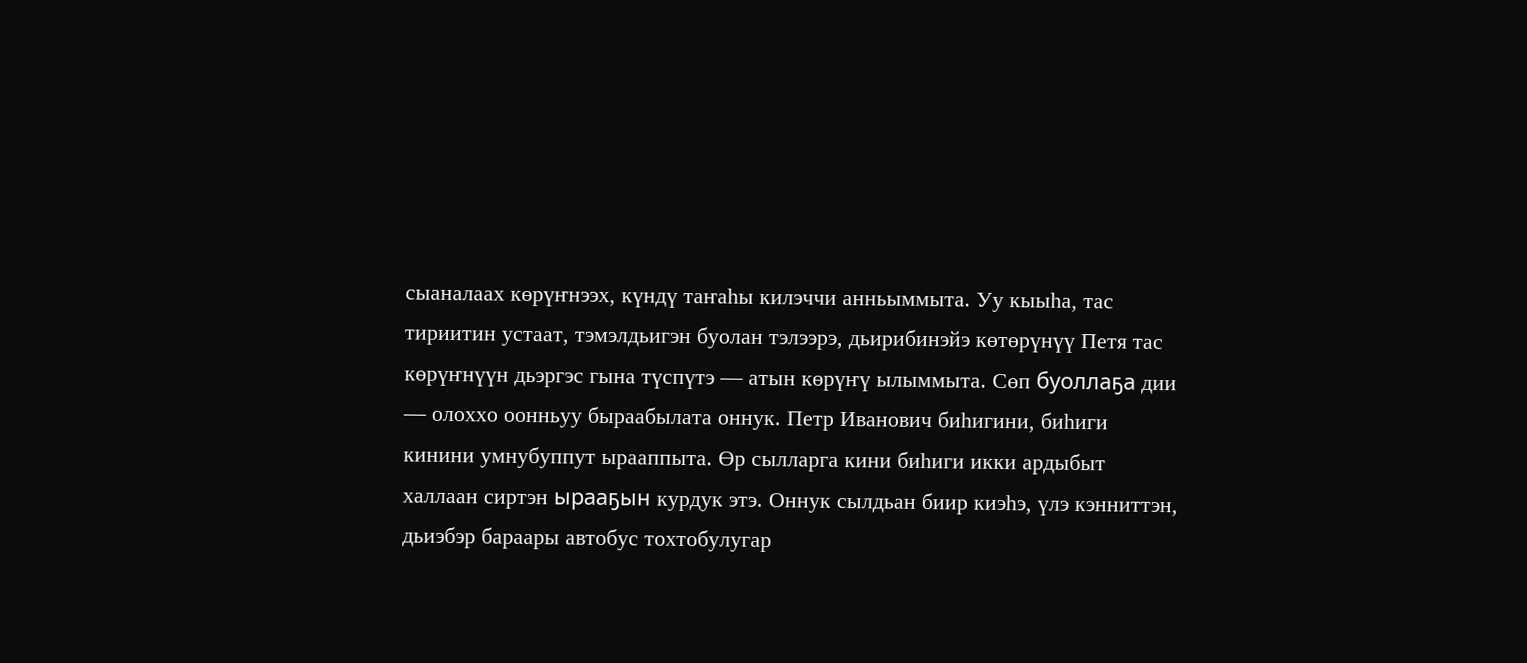сыаналаах көрүҥнээх, күндү таҥаһы килэччи анньыммыта. Уу кыыһа, тас тириитин устаат, тэмэлдьигэн буолан тэлээрэ, дьирибинэйэ көтөрүнүү Петя тас көрүҥнүүн дьэргэс гына түспүтэ — атын көрүҥү ылыммыта. Сөп буоллаҕа дии — олоххо оонньуу быраабылата оннук. Петр Иванович биһигини, биһиги кинини умнубуппут ырааппыта. Өр сылларга кини биһиги икки ардыбыт халлаан сиртэн ырааҕын курдук этэ. Оннук сылдьан биир киэһэ, үлэ кэнниттэн, дьиэбэр бараары автобус тохтобулугар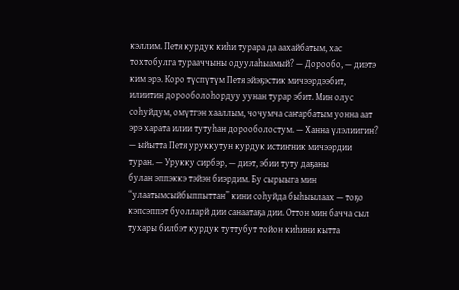кэллим. Петя курдук киһи турара да аахайбатым, хас тохтобулга турааччыны одуулаһыамый? — Дорообо, — диэтэ ким эрэ. Коро түспүтүм Петя эйэҕэстик мичээрдээбит, илиитин дорооболоһордуу уунан турар эбит. Мин олус соһуйдум, омүтгэн хааллым, чочумча саҥарбатым уонна аат эрэ харата илии тутуһан дорооболостум. — Ханна үлэлиигин? — ыйытта Петя уруккутун курдук истиҥник мичээрдии туран. — Урукку сирбэр, — диэт, эбии туту даҕаны
булан эппэккэ тэйэн биэрдим. Бу сырыыга мин “улаатымсыйбыппыттан” кини соһуйда быһыылаах — тоҕо кэпсэппэт буолларй дии санаатаҕа дии. Оттон мин бачча сыл тухары билбэт курдук туттубут тойон киһини кытта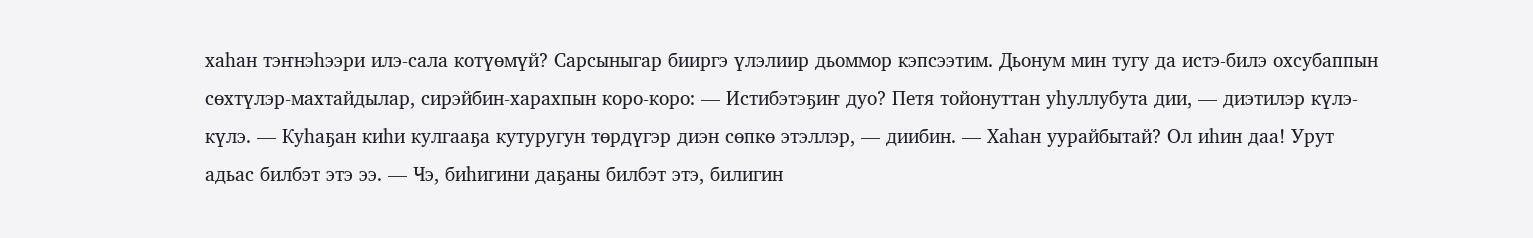хаһан тэҥнэһээри илэ-сала котүөмүй? Сарсыныгар бииргэ үлэлиир дьоммор кэпсээтим. Дьонум мин тугу да истэ-билэ охсубаппын сөхтүлэр-махтайдылар, сирэйбин-харахпын коро-коро: — Истибэтэҕиҥ дуо? Петя тойонуттан уһуллубута дии, — диэтилэр күлэ-күлэ. — Куһаҕан киһи кулгааҕа кутуругун төрдүгэр диэн сөпкө этэллэр, — диибин. — Хаһан уурайбытай? Ол иһин даа! Урут адьас билбэт этэ ээ. — Чэ, биһигини даҕаны билбэт этэ, билигин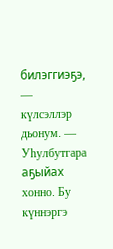билэггиэҕэ, — күлсэллэр дьонум. — Уһулбутгара аҕыйах хонно. Бу күннэргэ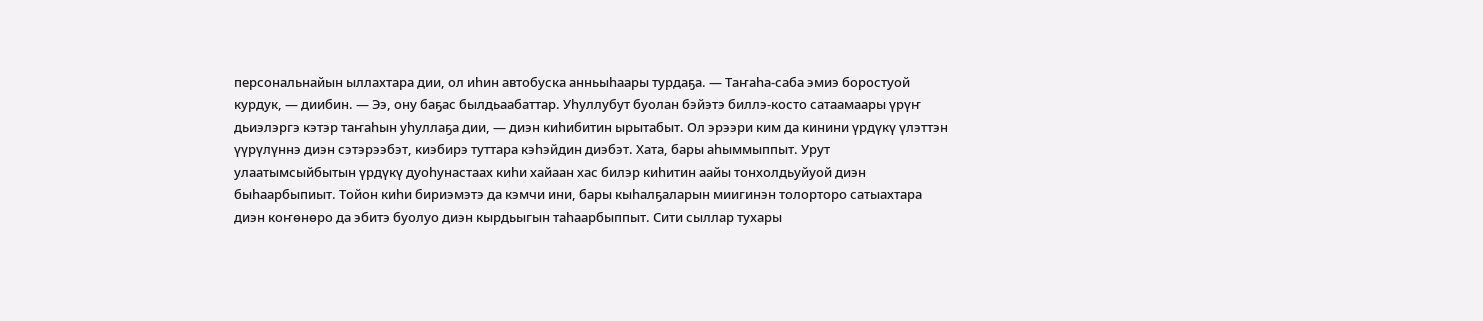персональнайын ыллахтара дии, ол иһин автобуска анньыһаары турдаҕа. — Таҥаһа-саба эмиэ боростуой курдук, — диибин. — Ээ, ону баҕас былдьаабаттар. Уһуллубут буолан бэйэтэ биллэ-косто сатаамаары үрүҥ дьиэлэргэ кэтэр таҥаһын уһуллаҕа дии, — диэн киһибитин ырытабыт. Ол эрээри ким да кинини үрдүкү үлэттэн үүрүлүннэ диэн сэтэрээбэт, киэбирэ туттара кэһэйдин диэбэт. Хата, бары аһыммыппыт. Урут улаатымсыйбытын үрдүкү дуоһунастаах киһи хайаан хас билэр киһитин аайы тонхолдьуйуой диэн быһаарбыпиыт. Тойон киһи бириэмэтэ да кэмчи ини, бары кыһалҕаларын миигинэн толорторо сатыахтара диэн коҥөнөро да эбитэ буолуо диэн кырдьыгын таһаарбыппыт. Сити сыллар тухары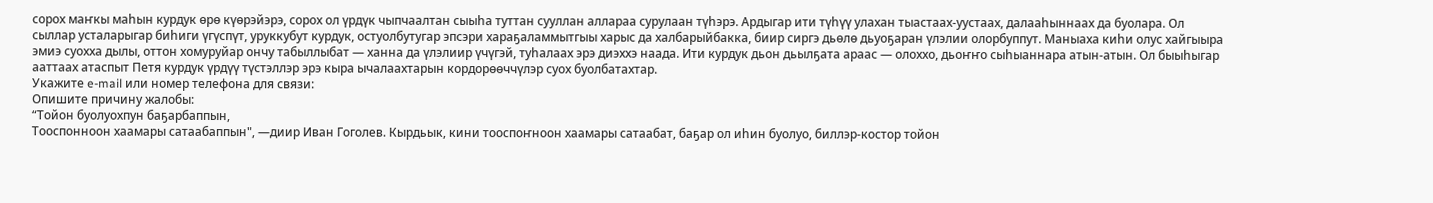сорох маҥкы маһын курдук өрө күөрэйэрэ, сорох ол үрдүк чыпчаалтан сыыһа туттан сууллан аллараа сурулаан түһэрэ. Ардыгар ити түһүү улахан тыастаах-уустаах, далааһыннаах да буолара. Ол сыллар усталарыгар биһиги үгүспүт, уруккубут курдук, остуолбутугар эпсэри хараҕаламмытгыы харыс да халбарыйбакка, биир сиргэ дьөлө дьуоҕаран үлэлии олорбуппут. Маныаха киһи олус хайгыыра эмиэ суохха дылы, оттон хомуруйар ончу табыллыбат — ханна да үлэлиир үчүгэй, туһалаах эрэ диэххэ наада. Ити курдук дьон дьылҕата араас — олоххо, дьоҥҥо сыһыаннара атын-атын. Ол быыһыгар ааттаах атаспыт Петя курдук үрдүү түстэллэр эрэ кыра ычалаахтарын кордорөөччүлэр суох буолбатахтар.
Укажите e-mail или номер телефона для связи:
Опишите причину жалобы:
“Тойон буолуохпун баҕарбаппын,
Тооспонноон хаамары сатаабаппын", —диир Иван Гоголев. Кырдьык, кини тооспоҥноон хаамары сатаабат, баҕар ол иһин буолуо, биллэр-костор тойон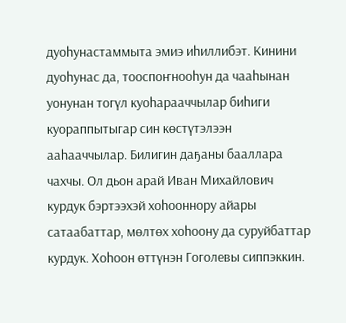дуоһунастаммыта эмиэ иһиллибэт. Кинини дуоһунас да, тооспоҥнооһун да чааһынан уонунан тогүл куоһарааччылар биһиги куораппытыгар син көстүтэлээн ааһааччылар. Билигин даҕаны бааллара чахчы. Ол дьон арай Иван Михайлович курдук бэртээхэй хоһооннору айары сатаабаттар, мөлтөх хоһоону да суруйбаттар курдук. Хоһоон өттүнэн Гоголевы сиппэккин.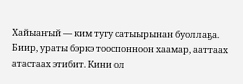Хайыаҥый — ким тугу сатыырынан буоллаҕа.
Биир, ураты бэркэ тооспонноон хаамар, ааттаах атастаах этибит. Кини ол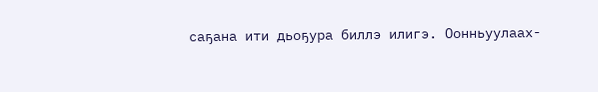саҕана ити дьоҕура биллэ илигэ. Оонньуулаах-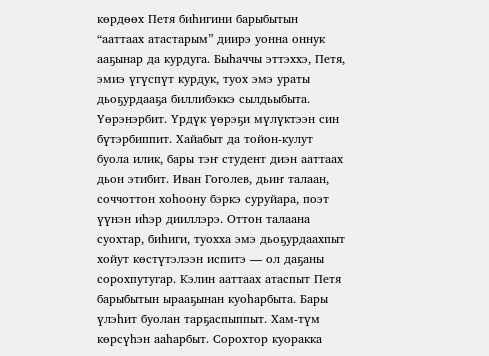көрдөөх Петя биһигини барыбытын “ааттаах атастарым” диирэ уонна оннук ааҕынар да курдуга. Быһаччы эттэххэ, Петя, эмиэ үгүспүт курдук, туох эмэ ураты дьоҕурдааҕа биллибэккэ сылдьыбыта. Үөрэнэрбит. Үрдүк үөрэҕи мүлүктээн син бүтэрбиппит. Хайабыт да тойон-кулут буола илик, бары тэҥ студент диэн ааттаах дьон этибит. Иван Гоголев, дьиҥ талаан, соччоттон хоһоону бэркэ суруйара, поэт үүнэн иһэр дииллэрэ. Оттон талаана суохтар, биһиги, туохха эмэ дьоҕурдаахпыт хойут көстүтэлээн испитэ — ол даҕаны сорохпутугар. Кэлин ааттаах атаспыт Петя барыбытын ырааҕынан куоһарбыта. Бары үлэһит буолан тарҕаспыппыт. Хам-түм көрсүһэн ааһарбыт. Сорохтор куоракка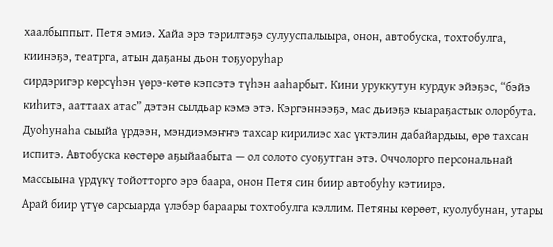хаалбыппыт. Петя эмиэ. Хайа эрэ тэрилтэҕэ сулууспалыыра, онон, автобуска, тохтобулга, киинэҕэ, театрга, атын даҕаны дьон тоҕуоруһар
сирдэригэр көрсүһэн үөрэ-көтө кэпсэтэ түһэн ааһарбыт. Кини уруккутун курдук эйэҕэс, “бэйэ киһитэ, ааттаах атас” дэтэн сылдьар кэмэ этэ. Кэргэннээҕэ, мас дьиэҕэ кыараҕастык олорбута. Дуоһунаһа сыыйа үрдээн, мэндиэмэҥҥэ тахсар кирилиэс хас үктэлин дабайардыы, өрө тахсан испитэ. Автобуска көстөрө аҕыйаабыта — ол солото суоҕутган этэ. Оччолорго персональнай массыына үрдүкү тойотторго эрэ баара, онон Петя син биир автобуһу кэтиирэ.
Арай биир үтүө сарсыарда үлэбэр бараары тохтобулга кэллим. Петяны көрөөт, куолубунан, утары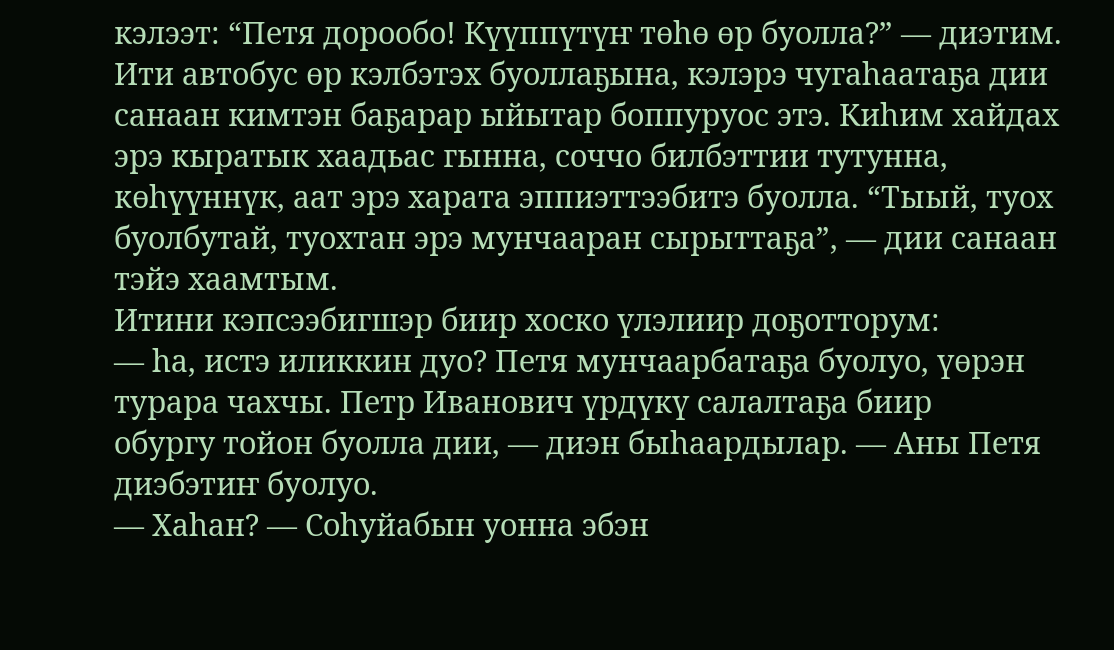кэлээт: “Петя дорообо! Күүппүтүҥ төһө өр буолла?” — диэтим. Ити автобус өр кэлбэтэх буоллаҕына, кэлэрэ чугаһаатаҕа дии санаан кимтэн баҕарар ыйытар боппуруос этэ. Киһим хайдах эрэ кыратык хаадьас гынна, соччо билбэттии тутунна, көһүүннүк, аат эрэ харата эппиэттээбитэ буолла. “Тыый, туох буолбутай, туохтан эрэ мунчааран сырыттаҕа”, — дии санаан тэйэ хаамтым.
Итини кэпсээбигшэр биир хоско үлэлиир доҕотторум:
— һа, истэ иликкин дуо? Петя мунчаарбатаҕа буолуо, үөрэн турара чахчы. Петр Иванович үрдүкү салалтаҕа биир
обургу тойон буолла дии, — диэн быһаардылар. — Аны Петя диэбэтиҥ буолуо.
— Хаһан? — Соһуйабын уонна эбэн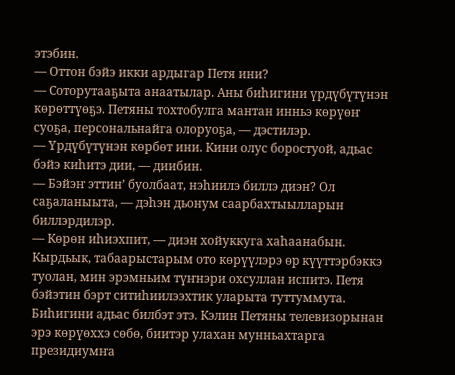этэбин.
— Оттон бэйэ икки ардыгар Петя ини?
— Соторутааҕыта анаатылар. Аны биһигини үрдүбүтүнэн көрөттүөҕэ. Петяны тохтобулга мантан инньэ көрүөҥ суоҕа, персональнайга олоруоҕа, — дэстилэр.
— Үрдүбүтүнэн көрбөт ини. Кини олус боростуой, адьас бэйэ киһитэ дии, — диибин.
— Бэйэҥ эттин’ буолбаат, нэһиилэ биллэ диэн? Ол саҕаланыыта, — дэһэн дьонум саарбахтыылларын биллэрдилэр.
— Көрөн иһиэхпит, — диэн хойуккуга хаһаанабын.
Кырдьык, табаарыстарым ото көрүүлэрэ өp күүттэрбэккэ туолан, мин эрэмньим түҥнэри охсуллан испитэ. Петя бэйэтин бэрт ситиһиилээхтик уларыта туттуммута. Биһигини адьас билбэт этэ. Кэлин Петяны телевизорынан эрэ көрүөххэ сөбө, биитэр улахан мунньахтарга президиумҥа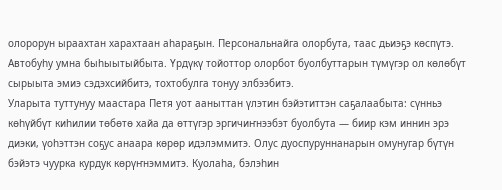олорорун ыраахтан харахтаан аһараҕын. Персональнайга олорбута, таас дьиэҕэ көспүтэ. Автобуһу умна быһыытыйбыта. Үрдүкү тойоттор олорбот буолбуттарын түмүгэр ол көлөбүт сырыыта эмиэ сэдэхсийбитэ, тохтобулга тонуу элбээбитэ.
Уларыта туттунуу маастара Петя уот ааныттан үлэтин бэйэтиттэн саҕалаабыта: сүнньэ көһүйбүт киһилии төбөтө хайа да өттүгэр эргичиҥнээбэт буолбута — биир кэм иннин эрэ диэки, үоһэттэн соҕус анаара көрөр идэлэммитэ. Олус дуоспуруннанарын омунугар бүтүн бэйэтэ чуурка курдук көрүҥнэммитэ. Куолаһа, бэлэһин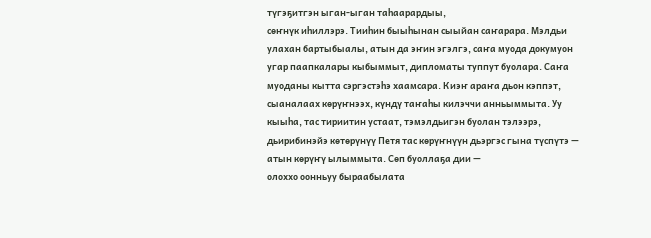түгэҕитгэн ыган-ыган таһаарардыы,
сөҥнүк иһиллэрэ. Тииһин быыһынан сыыйан саҥарара. Мэлдьи улахан бартыбыалы, атын да эҥин эгэлгэ, саҥа муода докумуон угар паапкалары кыбыммыт, дипломаты туппут буолара. Саҥа муоданы кытта сэргэстэһэ хаамсара. Киэҥ араҥа дьон кэппэт, сыаналаах көрүҥнээх, күндү таҥаһы килэччи анньыммыта. Уу кыыһа, тас тириитин устаат, тэмэлдьигэн буолан тэлээрэ, дьирибинэйэ көтөрүнүү Петя тас көрүҥнүүн дьэргэс гына түспүтэ — атын көрүҥү ылыммыта. Сөп буоллаҕа дии —
олоххо оонньуу быраабылата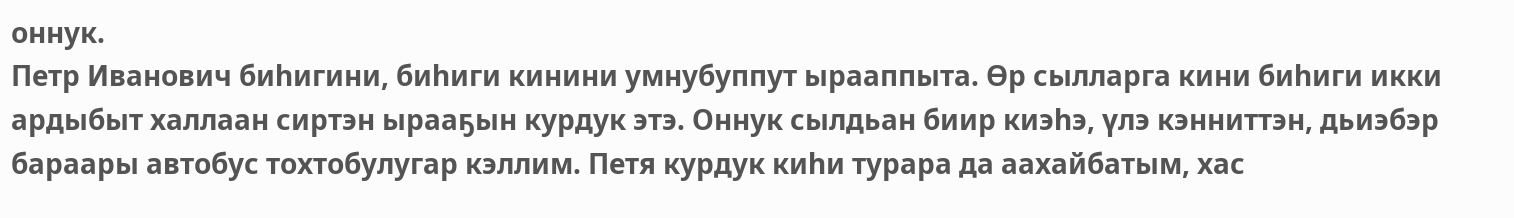оннук.
Петр Иванович биһигини, биһиги кинини умнубуппут ырааппыта. Өр сылларга кини биһиги икки ардыбыт халлаан сиртэн ырааҕын курдук этэ. Оннук сылдьан биир киэһэ, үлэ кэнниттэн, дьиэбэр бараары автобус тохтобулугар кэллим. Петя курдук киһи турара да аахайбатым, хас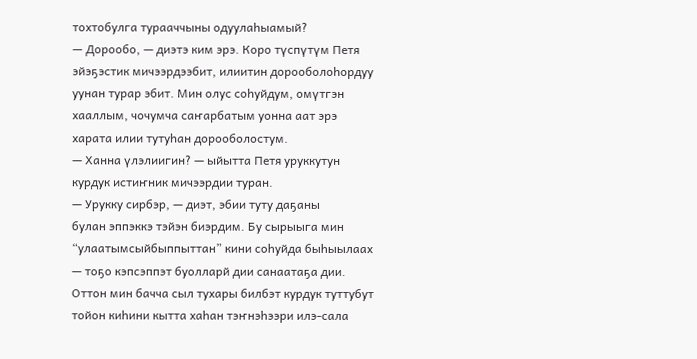тохтобулга турааччыны одуулаһыамый?
— Дорообо, — диэтэ ким эрэ. Коро түспүтүм Петя эйэҕэстик мичээрдээбит, илиитин дорооболоһордуу уунан турар эбит. Мин олус соһуйдум, омүтгэн хааллым, чочумча саҥарбатым уонна аат эрэ харата илии тутуһан дорооболостум.
— Ханна үлэлиигин? — ыйытта Петя уруккутун курдук истиҥник мичээрдии туран.
— Урукку сирбэр, — диэт, эбии туту даҕаны
булан эппэккэ тэйэн биэрдим. Бу сырыыга мин “улаатымсыйбыппыттан” кини соһуйда быһыылаах — тоҕо кэпсэппэт буолларй дии санаатаҕа дии. Оттон мин бачча сыл тухары билбэт курдук туттубут тойон киһини кытта хаһан тэҥнэһээри илэ-сала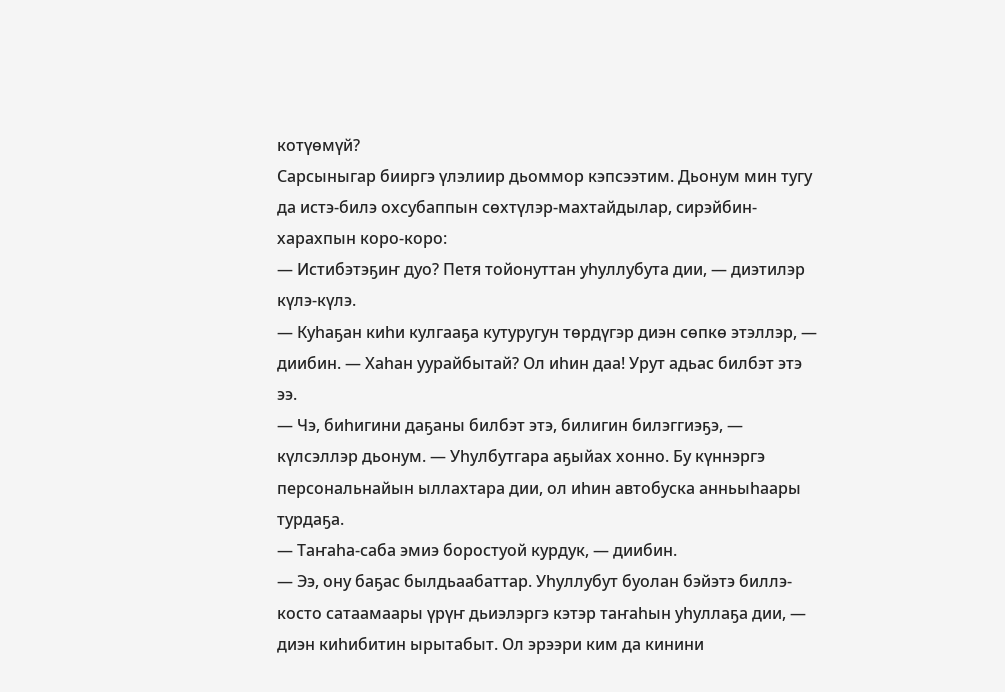котүөмүй?
Сарсыныгар бииргэ үлэлиир дьоммор кэпсээтим. Дьонум мин тугу да истэ-билэ охсубаппын сөхтүлэр-махтайдылар, сирэйбин-харахпын коро-коро:
— Истибэтэҕиҥ дуо? Петя тойонуттан уһуллубута дии, — диэтилэр күлэ-күлэ.
— Куһаҕан киһи кулгааҕа кутуругун төрдүгэр диэн сөпкө этэллэр, — диибин. — Хаһан уурайбытай? Ол иһин даа! Урут адьас билбэт этэ ээ.
— Чэ, биһигини даҕаны билбэт этэ, билигин билэггиэҕэ, — күлсэллэр дьонум. — Уһулбутгара аҕыйах хонно. Бу күннэргэ персональнайын ыллахтара дии, ол иһин автобуска анньыһаары турдаҕа.
— Таҥаһа-саба эмиэ боростуой курдук, — диибин.
— Ээ, ону баҕас былдьаабаттар. Уһуллубут буолан бэйэтэ биллэ-косто сатаамаары үрүҥ дьиэлэргэ кэтэр таҥаһын уһуллаҕа дии, — диэн киһибитин ырытабыт. Ол эрээри ким да кинини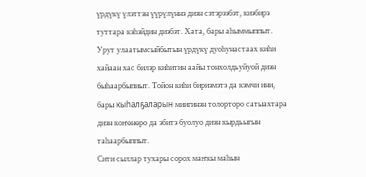үрдүкү үлэттэн үүрүлүннэ диэн сэтэрээбэт, киэбирэ туттара кэһэйдин диэбэт. Хата, бары аһыммыппыт. Урут улаатымсыйбытын үрдүкү дуоһунастаах киһи хайаан хас билэр киһитин аайы тонхолдьуйуой диэн быһаарбыпиыт. Тойон киһи бириэмэтэ да кэмчи ини, бары кыһалҕаларын миигинэн толорторо сатыахтара диэн коҥөнөро да эбитэ буолуо диэн кырдьыгын таһаарбыппыт.
Сити сыллар тухары сорох маҥкы маһын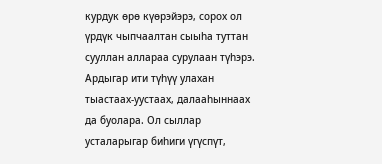курдук өрө күөрэйэрэ, сорох ол үрдүк чыпчаалтан сыыһа туттан сууллан аллараа сурулаан түһэрэ. Ардыгар ити түһүү улахан тыастаах-уустаах, далааһыннаах да буолара. Ол сыллар усталарыгар биһиги үгүспүт,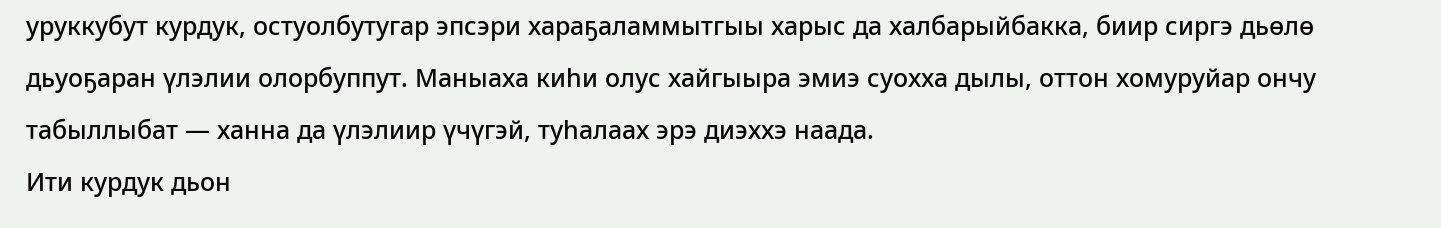уруккубут курдук, остуолбутугар эпсэри хараҕаламмытгыы харыс да халбарыйбакка, биир сиргэ дьөлө дьуоҕаран үлэлии олорбуппут. Маныаха киһи олус хайгыыра эмиэ суохха дылы, оттон хомуруйар ончу табыллыбат — ханна да үлэлиир үчүгэй, туһалаах эрэ диэххэ наада.
Ити курдук дьон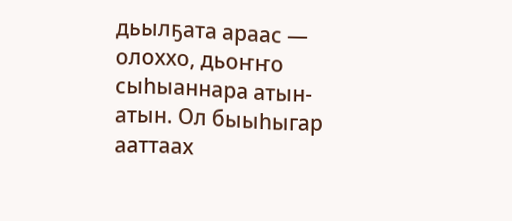дьылҕата араас — олоххо, дьоҥҥо сыһыаннара атын-атын. Ол быыһыгар ааттаах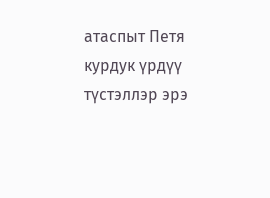атаспыт Петя курдук үрдүү түстэллэр эрэ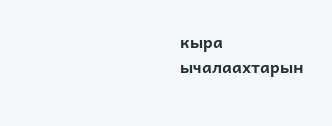кыра ычалаахтарын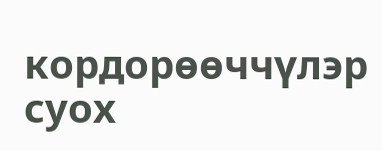кордорөөччүлэр суох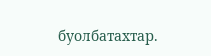буолбатахтар.